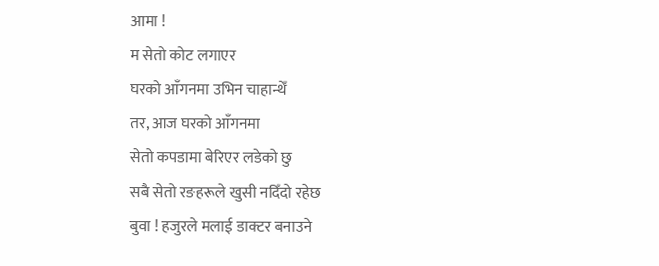आमा !
म सेतो कोट लगाएर
घरको आँगनमा उभिन चाहान्थेँ
तर, आज घरको आँगनमा
सेतो कपडामा बेरिएर लडेको छु
सबै सेतो रङहरूले खुसी नदिँदो रहेछ
बुवा ! हजुरले मलाई डाक्टर बनाउने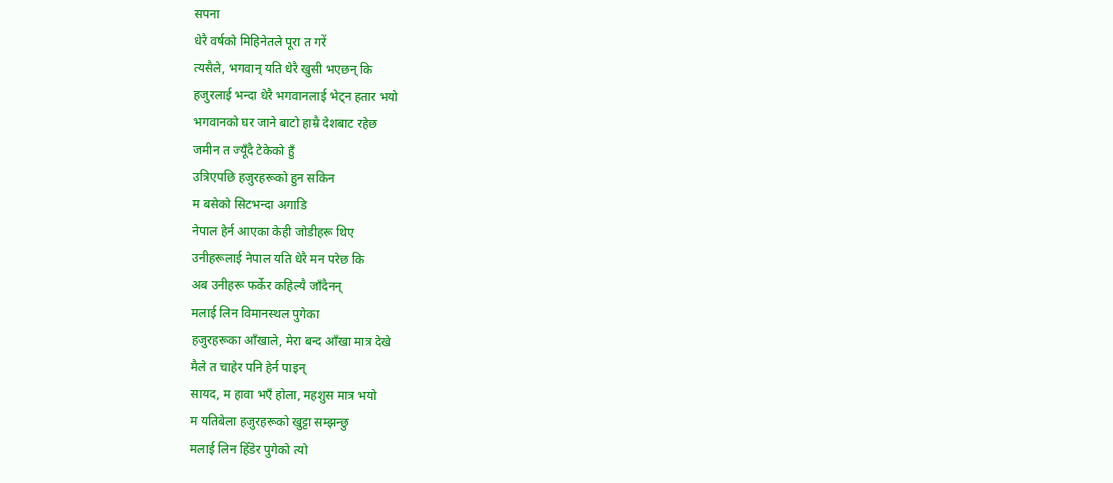सपना
धेरै वर्षको मिहिनेतले पूरा त गरें
त्यसैले, भगवान् यति धेरै खुसी भएछन् कि
हजुरलाई भन्दा धेरै भगवानलाई भेट्न हतार भयो
भगवानको घर जाने बाटो हाम्रै देशबाट रहेछ
जमीन त ज्यूँदै टेकेको हुँ
उत्रिएपछि हजुरहरूको हुन सकिन
म बसेको सिटभन्दा अगाडि
नेपाल हेर्न आएका केही जोडीहरू थिए
उनीहरूलाई नेपाल यति धेरै मन परेछ कि
अब उनीहरू फर्केर कहिल्यै जाँदैनन्
मलाई लिन विमानस्थल पुगेका
हजुरहरूका आँखाले, मेरा बन्द आँखा मात्र देखे
मैले त चाहेर पनि हेर्न पाइन्
सायद, म हावा भएँ होला, महशुस मात्र भयो
म यतिबेला हजुरहरूको खुट्टा सम्झन्छु
मलाई लिन हिँडेर पुगेको त्यो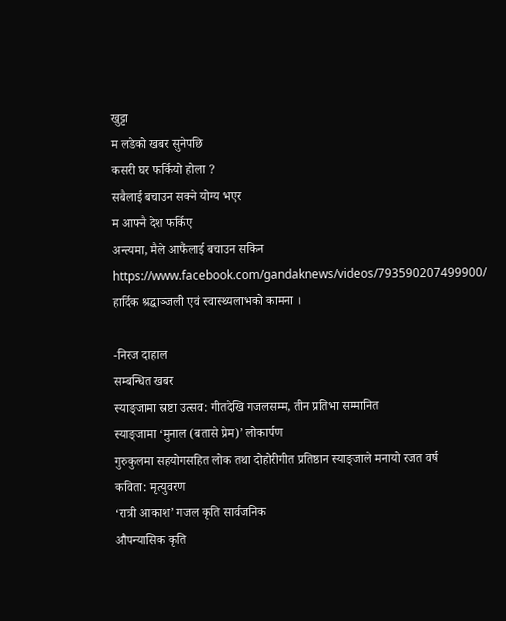खुट्टा
म लडेको खबर सुनेपछि
कसरी घर फर्कियो होला ?
सबैलाई बचाउन सक्ने योग्य भएर
म आफ्नै देश फर्किए
अन्त्यमा, मैले आफैंलाई बचाउन सकिन
https://www.facebook.com/gandaknews/videos/793590207499900/
हार्दिक श्रद्धाञ्जली एवं स्वास्थ्यलाभको कामना ।

-निरज दाहाल
सम्बन्धित खबर
स्याङ्जामा स्रष्टा उत्सव: गीतदेखि गजलसम्म, तीन प्रतिभा सम्मानित
स्याङ्जामा ‘मुनाल (बतासे प्रेम)’ लोकार्पण
गुरुकुलमा सहयोगसहित लोक तथा दोहोरीगीत प्रतिष्ठान स्याङ्जाले मनायो रजत वर्ष
कविता: मृत्युवरण
‘रात्री आकाश’ गजल कृति सार्वजनिक
औपन्यासिक कृति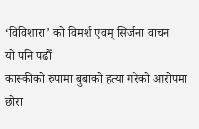‘विविशारा’ को विमर्श एवम् सिर्जना वाचन
यो पनि पढौँ
कास्कीको रुपामा बुबाको हत्या गरेको आरोपमा छोरा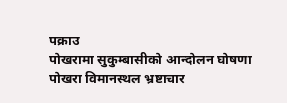पक्राउ
पोखरामा सुकुम्बासीको आन्दोलन घोषणा
पोखरा विमानस्थल भ्रष्टाचार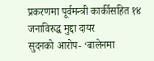प्रकरणमा पूर्वमन्त्री कार्कीसहित १४ जनाविरुद्ध मुद्दा दायर
सुदनको आरोप- ‘बालेनमा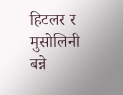हिटलर र मुसोलिनी बन्ने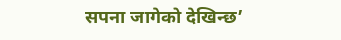सपना जागेको देखिन्छ’